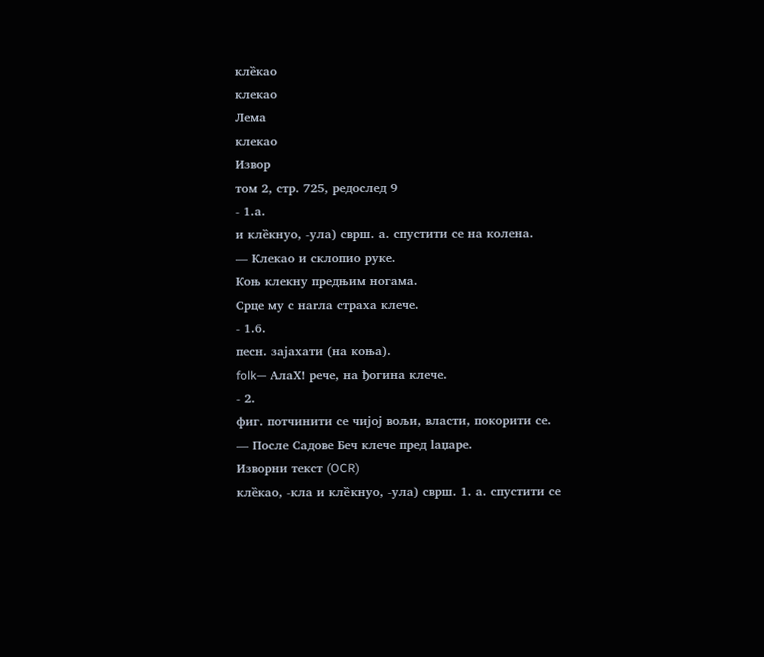кле̏као
клекао
Лема
клекао
Извор
том 2, стр. 725, редослед 9
- 1.а.
и кле̏кнуо, -ула) сврш. а. спустити се на колена.
— Клекао и склопио руке.
Коњ клекну предњим ногама.
Срце му с наrла страха клече.
- 1.б.
песн. зајахати (на коња).
folk— АлаХ! рече, на ђогина клече.
- 2.
фиг. потчинити се чијој вољи, власти, покорити се.
— После Садове Беч клече пред lаџаре.
Изворни текст (OCR)
кле̏као, -кла и кле̏кнуо, -ула) сврш. 1. а. спустити се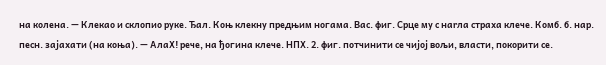на колена. — Клекао и склопио руке. Ђал. Коњ клекну предњим ногама. Вас. фиг. Срце му с наrла страха клече. Комб. б. нар. песн. зајахати (на коња). — АлаХ! рече, на ђогина клече. НПХ. 2. фиг. потчинити се чијој вољи, власти, покорити се.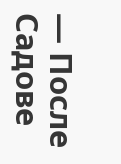— После Садове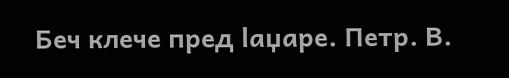Беч клече пред lаџаре. Петр. В.